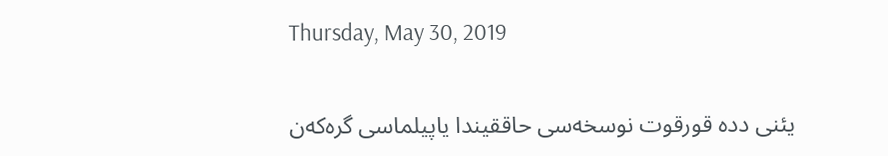Thursday, May 30, 2019

یئنی دده قورقوت نوسخه‌سی حاققیندا یاپیلماسی گره‌که‌ن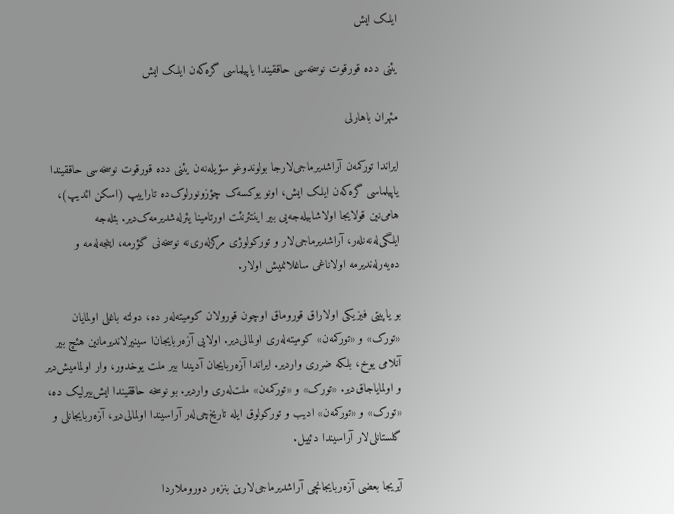ایلک ایش

یئنی دده قورقوت نوسخه‌سی حاققیندا یاپیلماسی گره‌که‌ن ایلک ایش

مئهران باهارلی

ایراندا تورکمه‌ن آراشدیرماجی‌لارجا بولوندوغو سؤیله‌نه‌ن یئنی دده قورقوت نوسخه‌سی حاققیندا یاپیلماسی گره‌که‌ن ایلک ایش، اونو یوکسه‌ک چؤزونورلوک‌ده تاراییپ (اسکن ائدیپ)، هامی‌نین قولایجا اولاشابیله‌جه‌یی بیر اینتئرنئت اورتامینا یئرله‌شدیرمه‌ک‌دیر. بئله‌جه  ایلگی‌له‌نه‌نله‌ر، آراشدیرماجی‌لار و تورکولوژی مرکزله‌ری‌نه نوسخه‌نی گؤرمه، اینجه‌له‌مه و ده‌یه‌رله‌ندیرمه اولاناغی ساغلانمیش اولار.

بو یاپیتی فیزیکی اولاراق قوروماق اوچون قورولان کومیته‌له‌ر ده، دولته باغلی اولمایان «تورک» و «تورکمه‌ن» کومیته‌له‌ری اولمالی‌دیر. اولایی آزه‌ربایجان‌ا سینیرلاندیرمانین هئچ بیر آنلامی یوخ، بلکه ضرری واردیر. ایراندا آزه‌ربایجان آدیندا بیر ملت یوخدور، وار اولمامیش‌دیر و اولمایاجاق‌دیر. «تورک» و «تورکمه‌ن» ملت‌له‌ری واردیر. بو نوسخه حاققیندا ایش‌بیرلیک ده، «تورک» و «تورکمه‌ن» ادیب و تورکولوق‌ ایله تاریخ‌چی‌له‌ر آراسیندا اولمالی‌دیر، آزه‌ربایجانلی و گلستانلی‌لار آراسیندا دئییل.

آیریجا بعضی آزه‌ربایجانچی آراشدیرماجی‌لارین بنزه‌ر دوروملاردا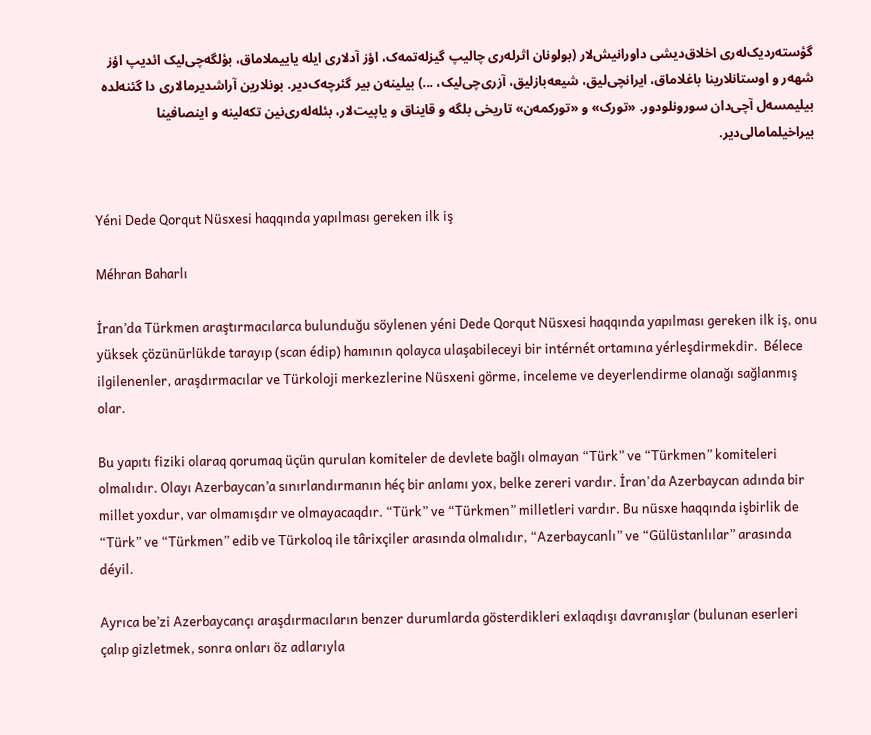گؤسته‌ردیک‌له‌ری اخلاق‌دیشی داورانیش‌لار (بولونان اثرله‌ری چالیپ گیزله‌تمه‌ک، اؤز آدلاری ایله یاییملاماق، بؤلگه‌چی‌لیک ائدیپ اؤز شهه‌ر و اوستانلارینا باغلاماق، ایرانچی‌لیق، شیعه‌بازلیق، آزری‌چی‌لیک، ...) بیلینه‌ن بیر گئرچه‌ک‌دیر. بونلارین آراشدیرمالاری دا گئنه‌لده بیلیمسه‌ل آچی‌دان سورونلودور. «تورک» و «تورکمه‌ن» تاریخی بلگه و قایناق و یاپیت‌لار، بئله‌له‌ری‌نین تکه‌لینه و اینصافینا بیراخیلمامالی‌دیر.


Yéni Dede Qorqut Nüsxesi haqqında yapılması gereken ilk iş

Méhran Baharlı

İran’da Türkmen araştırmacılarca bulunduğu söylenen yéni Dede Qorqut Nüsxesi haqqında yapılması gereken ilk iş, onu yüksek çözünürlükde tarayıp (scan édip) hamının qolayca ulaşabileceyi bir intérnét ortamına yérleşdirmekdir.  Bélece ilgilenenler, araşdırmacılar ve Türkoloji merkezlerine Nüsxeni görme, inceleme ve deyerlendirme olanağı sağlanmış olar.

Bu yapıtı fiziki olaraq qorumaq üçün qurulan komiteler de devlete bağlı olmayan “Türk” ve “Türkmen” komiteleri olmalıdır. Olayı Azerbaycan’a sınırlandırmanın héç bir anlamı yox, belke zereri vardır. İran'da Azerbaycan adında bir millet yoxdur, var olmamışdır ve olmayacaqdır. “Türk” ve “Türkmen” milletleri vardır. Bu nüsxe haqqında işbirlik de “Türk” ve “Türkmen” edib ve Türkoloq ile târixçiler arasında olmalıdır, “Azerbaycanlı” ve “Gülüstanlılar” arasında déyil.

Ayrıca be’zi Azerbaycançı araşdırmacıların benzer durumlarda gösterdikleri exlaqdışı davranışlar (bulunan eserleri çalıp gizletmek, sonra onları öz adlarıyla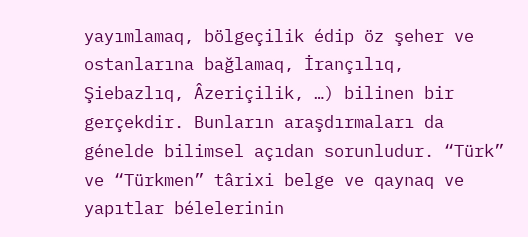yayımlamaq, bölgeçilik édip öz şeher ve ostanlarına bağlamaq, İrançılıq, Şiebazlıq, Âzeriçilik, …) bilinen bir gerçekdir. Bunların araşdırmaları da génelde bilimsel açıdan sorunludur. “Türk” ve “Türkmen” târixi belge ve qaynaq ve yapıtlar bélelerinin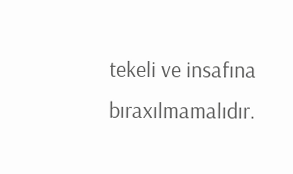tekeli ve insafına bıraxılmamalıdır.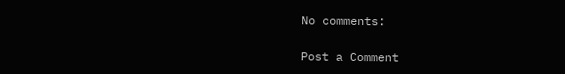No comments:

Post a Comment